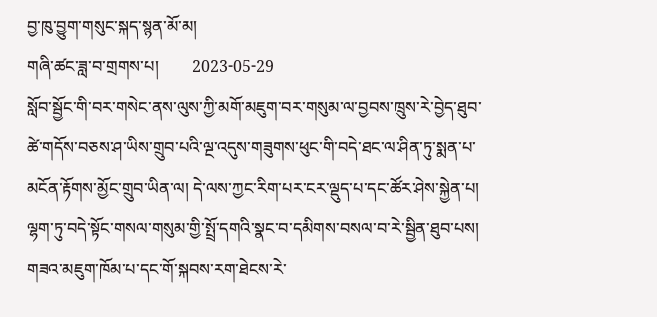བྱ་ཁུ་བྱུག་གསུང་སྐད་སྙན་མོ་མ།
གཞི་ཚང་ཟླ་བ་གྲགས་པ།        2023-05-29
སློབ་སྦྱོང་གི་བར་གསེང་ནས་ལུས་ཀྱི་མགོ་མཇུག་བར་གསུམ་ལ་བྱབས་ཁྲུས་རེ་བྱེད་ཐུབ་ཚེ་གདོས་བཅས་ཤ་ཡིས་གྲུབ་པའི་ལྔ་འདུས་གཟུགས་ཕུང་གི་བདེ་ཐང་ལ་ཤིན་ཏུ་སྨན་པ་མངོན་རྟོགས་མྱོང་གྲུབ་ཡིན་ལ། དེ་ལས་ཀྱང་རིག་པར་ངར་ལྡུད་པ་དང་ཚོར་ཤེས་སྐྱེན་པ། ལྷག་ཏུ་བདེ་སྟོང་གསལ་གསུམ་གྱི་སྤྲོ་དགའི་སྣང་བ་དམིགས་བསལ་བ་རེ་སྦྱིན་ཐུབ་པས། གཟའ་མཇུག་ཁོམ་པ་དང་གོ་སྐབས་རག་ཐེངས་རེ་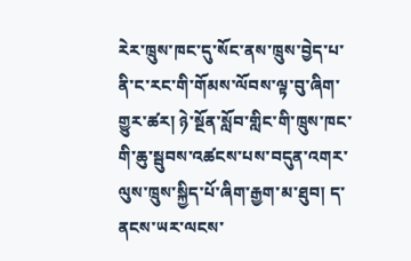རེར་ཁྲུས་ཁང་དུ་སོང་ནས་ཁྲུས་བྱེད་པ་ནི་ང་རང་གི་གོམས་ལོབས་ལྟ་བུ་ཞིག་གྱུར་ཚར། ཉེ་སྔོན་སློབ་གླིང་གི་ཁྲུས་ཁང་གི་ཆུ་སྦུབས་འཚངས་པས་བདུན་འགར་ལུས་ཁྲུས་སྐྱིད་པོ་ཞིག་རྒྱག་མ་ཐུབ། ད་ནངས་ཡར་ལངས་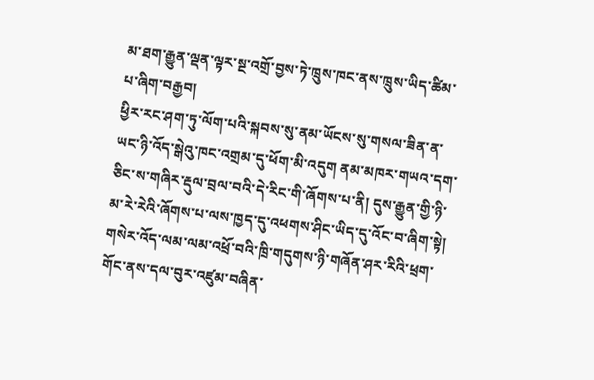མ་ཐག་རྒྱུན་ལྡན་ལྟར་སྔ་འགྲོ་བྱས་ཏེ་ཁྲུས་ཁང་ནས་ཁྲུས་ཡིད་ཚིམ་པ་ཞིག་བརྒྱབ།
ཕྱིར་རང་ཤག་ཏུ་ལོག་པའི་སྐབས་སུ་ནམ་ཡོངས་སུ་གསལ་ཟིན་ན་ཡང་ཉི་འོད་སྒེའུ་ཁང་འགྲམ་དུ་ཕོག་མི་འདུག ནམ་མཁར་གཡའ་དག་ཅིང་ས་གཞིར་རྡུལ་བྲལ་བའི་དེ་རིང་གི་ཞོགས་པ་ནི། དུས་རྒྱུན་གྱི་ཉི་མ་རེ་རེའི་ཞོགས་པ་ལས་ཁྱད་དུ་འཕགས་ཤིང་ཡིད་དུ་འོང་བ་ཞིག་སྟེ། གསེར་འོད་ལམ་ལམ་འཕྲོ་བའི་ཁྲི་གདུགས་ཉི་གཞོན་ཤར་རིའི་ཕྲག་གོང་ནས་དལ་བུར་འཛུམ་བཞིན་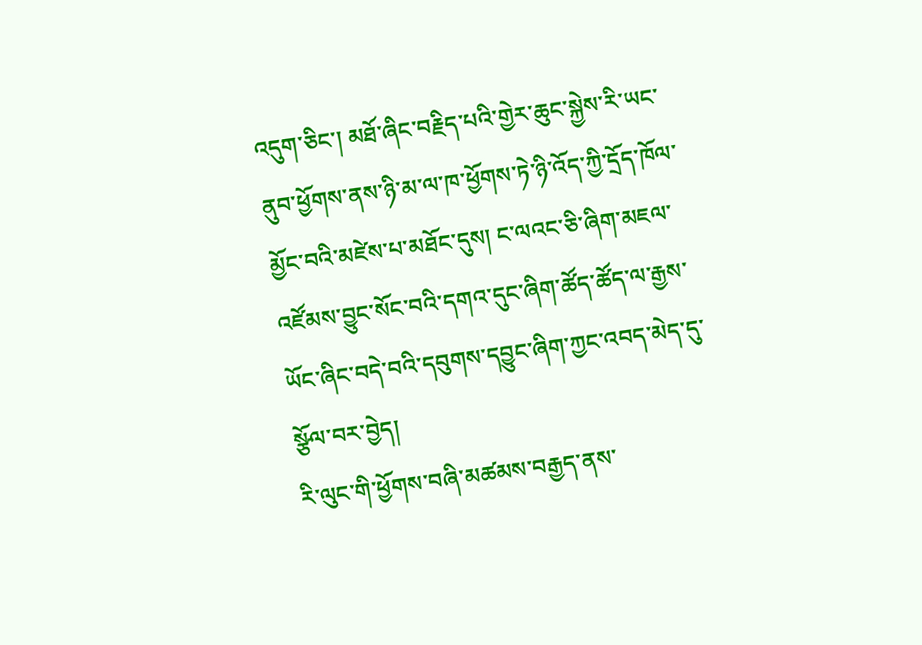འདུག་ཅིང་། མཐོ་ཞིང་བརྗིད་པའི་གྱེར་ཆུང་སྐྱེས་རི་ཡང་ནུབ་ཕྱོགས་ནས་ཉི་མ་ལ་ཁ་ཕྱོགས་ཏེ་ཉི་འོད་ཀྱི་དྲོད་ཁོལ་མྱོང་བའི་མཛེས་པ་མཐོང་དུས། ང་ལའང་ཅི་ཞིག་མཇལ་འཛོམས་བྱུང་སོང་བའི་དགའ་དུང་ཞིག་ཚོད་ཚོད་ལ་རྒྱས་ཡོང་ཞིང་བདེ་བའི་དབུགས་དབྱུང་ཞིག་ཀྱང་འབད་མེད་དུ་སྩོལ་བར་བྱེད།
རི་ལུང་གི་ཕྱོགས་བཞི་མཚམས་བརྒྱད་ནས་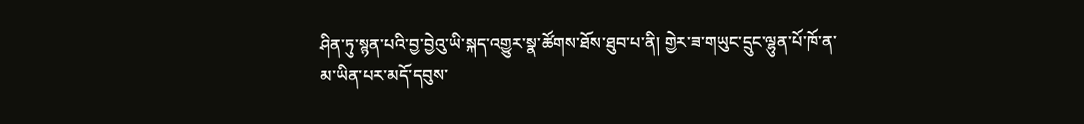ཤིན་ཏུ་སྙན་པའི་བྱ་བྱེའུ་ཡི་སྐད་འགྱུར་སྣ་ཚོགས་ཐོས་ཐུབ་པ་ནི། གྱེར་ཟ་གཡུང་དྲུང་ལྷུན་པོ་ཁོ་ན་མ་ཡིན་པར་མདོ་དབུས་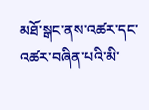མཐོ་སྒང་ནས་འཚར་དང་འཚར་བཞིན་པའི་མི་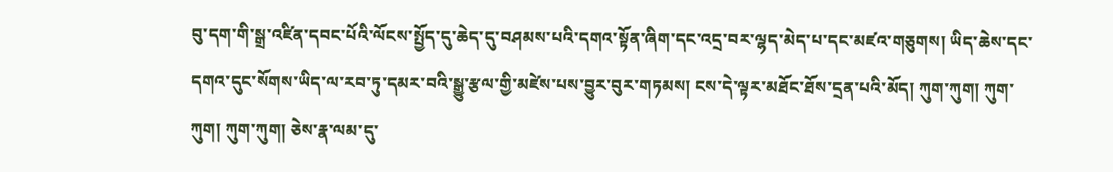བུ་དག་གི་སྒྲ་འཛིན་དབང་པོའི་ལོངས་སྤྱོད་དུ་ཆེད་དུ་བཤམས་པའི་དགའ་སྟོན་ཞིག་དང་འདྲ་བར་ལྷད་མེད་པ་དང་མཛའ་གཅུགས། ཡིད་ཆེས་དང་དགའ་དུང་སོགས་ཡིད་ལ་རབ་ཏུ་དམར་བའི་སྒྱུ་རྩལ་གྱི་མཛེས་པས་བྱུར་བུར་གཏམས། ངས་དེ་ལྟར་མཐོང་ཐོས་དྲན་པའི་མོད། ཀུག་ཀུག། ཀུག་ཀུག། ཀུག་ཀུག། ཅེས་རྣ་ལམ་དུ་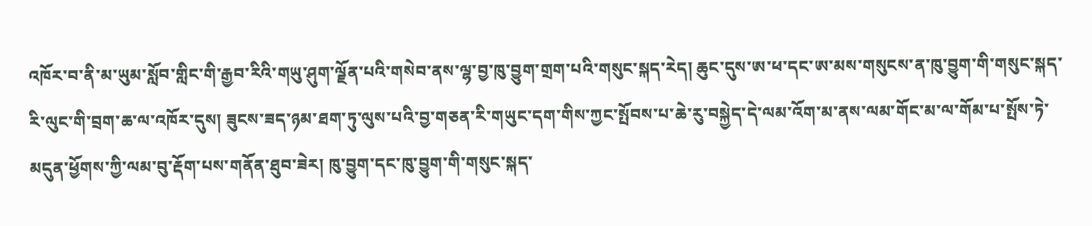འཁོར་བ་ནི་མ་ཡུམ་སློབ་གླིང་གི་རྒྱབ་རིའི་གཡུ་ཤུག་ལྗོན་པའི་གསེབ་ནས་ལྷ་བྱ་ཁུ་བྱུག་གྲག་པའི་གསུང་སྐད་རེད། ཆུང་དུས་ཨ་ཕ་དང་ཨ་མས་གསུངས་ན་ཁུ་བྱུག་གི་གསུང་སྐད་རི་ལུང་གི་བྲག་ཆ་ལ་འཁོར་དུས། ཟུངས་ཟད་ཉམ་ཐག་ཏུ་ལུས་པའི་བྱ་གཅན་རི་གཡུང་དག་གིས་ཀྱང་སྤོབས་པ་ཆེ་རུ་བསྐྱེད་དེ་ལམ་འོག་མ་ནས་ལམ་གོང་མ་ལ་གོམ་པ་སྤོས་ཏེ་མདུན་ཕྱོགས་ཀྱི་ལམ་བུ་རྡོག་པས་གནོན་ཐུབ་ཟེར། ཁུ་བྱུག་དང་ཁུ་བྱུག་གི་གསུང་སྐད་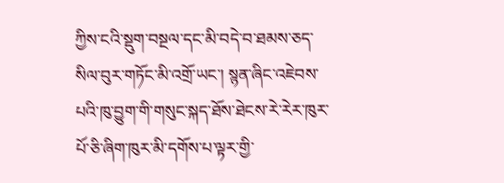ཀྱིས་ངའི་སྡུག་བསྔལ་དང་མི་བདེ་བ་ཐམས་ཅད་སིལ་བུར་གཏོང་མི་འགྲོ་ཡང་། སྙན་ཞིང་འཇེབས་པའི་ཁུ་བྱུག་གི་གསུང་སྐད་ཐོས་ཐེངས་རེ་རེར་ཁུར་པོ་ཅི་ཞིག་ཁུར་མི་དགོས་པ་ལྟར་གྱི་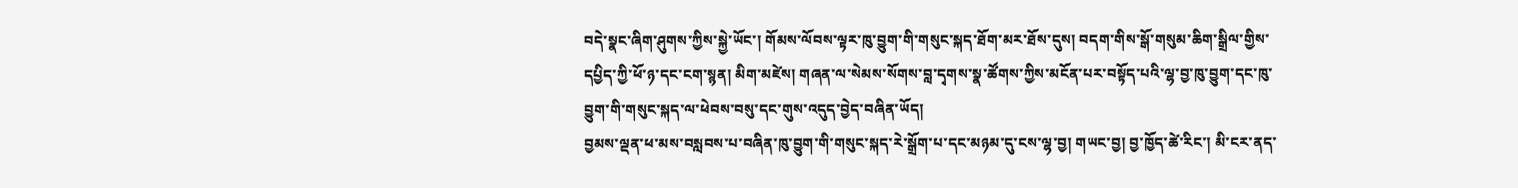བདེ་སྣང་ཞིག་ཤུགས་ཀྱིས་སྐྱེ་ཡོང་། གོམས་ལོབས་ལྟར་ཁུ་བྱུག་གི་གསུང་སྐད་ཐོག་མར་ཐོས་དུས། བདག་གིས་སྒོ་གསུམ་ཆིག་སྒྲིལ་གྱིས་དཔྱིད་ཀྱི་ཕོ་ཉ་དང་ངག་སྙན། མིག་མཛེས། གཞན་ལ་སེམས་སོགས་བླ་དྭགས་སྣ་ཚོགས་ཀྱིས་མངོན་པར་བསྟོད་པའི་ལྷ་བྱ་ཁུ་བྱུག་དང་ཁུ་བྱུག་གི་གསུང་སྐད་ལ་ཕེབས་བསུ་དང་གུས་འདུད་བྱེད་བཞིན་ཡོད།
བྱམས་ལྡན་ཕ་མས་བསླབས་པ་བཞིན་ཁུ་བྱུག་གི་གསུང་སྐད་རེ་སྒྲོག་པ་དང་མཉམ་དུ་ངས་ལྷ་བྱ། གཡང་བྱ། བྱ་ཁྱོད་ཚེ་རིང་། མི་ངར་ནད་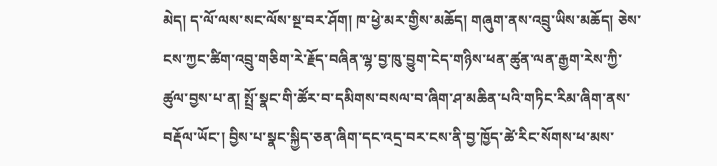མེད། ད་ལོ་ལས་སང་ལོས་སྔ་བར་ཤོག། ཁ་ཕྱེ་མར་གྱིས་མཆོད། གཞུག་ནས་འབྲུ་ཡིས་མཆོད། ཅེས་ངས་ཀྱང་ཚིག་འབྲུ་གཅིག་རེ་རྗོད་བཞིན་ལྷ་བྱ་ཁུ་བྱུག་ངེད་གཉིས་ཕན་ཚུན་ལན་རྒྱག་རེས་ཀྱི་ཚུལ་བྱས་པ་ན། སྤྲོ་སྣང་གི་ཚོར་བ་དམིགས་བསལ་བ་ཞིག་ཤ་མཆིན་པའི་གཏིང་རིམ་ཞིག་ནས་བརྡོལ་ཡོང་། བྱིས་པ་སྣང་སྐྱིད་ཅན་ཞིག་དང་འདྲ་བར་ངས་ནི་བྱ་ཁྱོད་ཚེ་རིང་སོགས་ཕ་མས་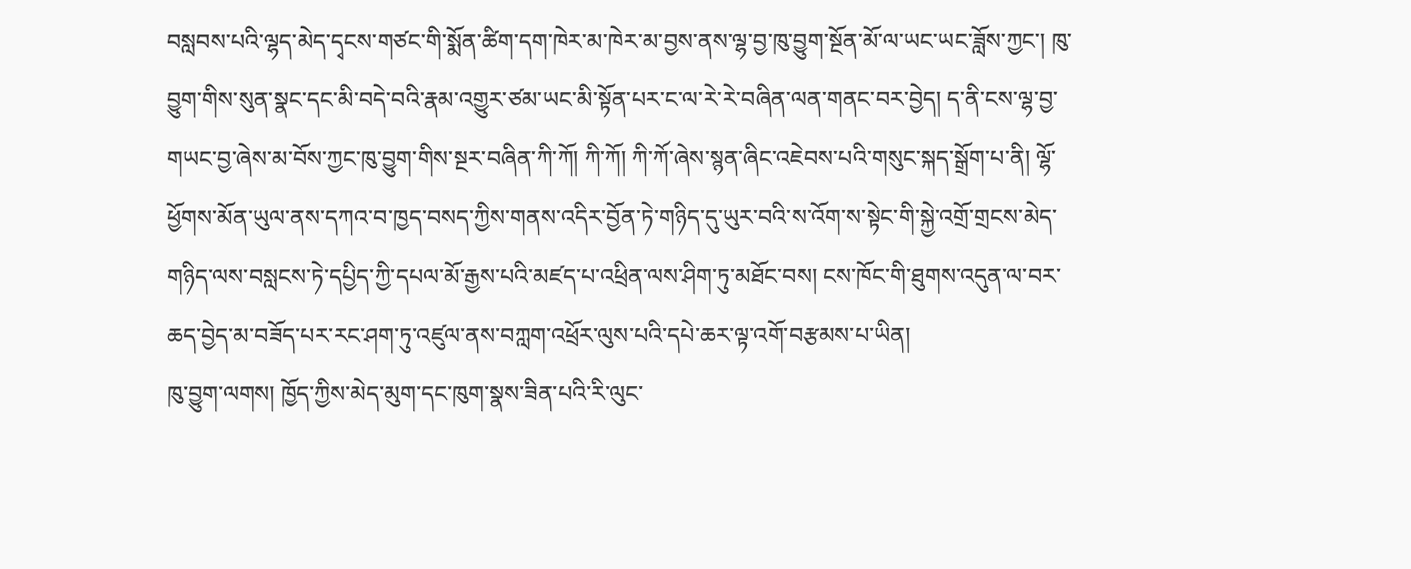བསླབས་པའི་ལྷད་མེད་དྭངས་གཙང་གི་སྨོན་ཚིག་དག་ཁེར་མ་ཁེར་མ་བྱས་ནས་ལྷ་བྱ་ཁུ་བྱུག་སྔོན་མོ་ལ་ཡང་ཡང་ཟློས་ཀྱང་། ཁུ་བྱུག་གིས་སུན་སྣང་དང་མི་བདེ་བའི་རྣམ་འགྱུར་ཙམ་ཡང་མི་སྟོན་པར་ང་ལ་རེ་རེ་བཞིན་ལན་གནང་བར་བྱེད། ད་ནི་ངས་ལྷ་བྱ་གཡང་བྱ་ཞེས་མ་བོས་ཀྱང་ཁུ་བྱུག་གིས་སྔར་བཞིན་ཀི་ཀོ། ཀི་ཀོ། ཀི་ཀོ་ཞེས་སྙན་ཞིང་འཇེབས་པའི་གསུང་སྐད་སྒྲོག་པ་ནི། ལྷོ་ཕྱོགས་མོན་ཡུལ་ནས་དཀའ་བ་ཁྱད་བསད་ཀྱིས་གནས་འདིར་བྱོན་ཏེ་གཉིད་དུ་ཡུར་བའི་ས་འོག་ས་སྟེང་གི་སྐྱེ་འགྲོ་གྲངས་མེད་གཉིད་ལས་བསླངས་ཏེ་དཔྱིད་ཀྱི་དཔལ་མོ་རྒྱས་པའི་མཛད་པ་འཕྲིན་ལས་ཤིག་ཏུ་མཐོང་བས། ངས་ཁོང་གི་ཐུགས་འདུན་ལ་བར་ཆད་བྱེད་མ་བཟོད་པར་རང་ཤག་ཏུ་འཛུལ་ནས་བཀླག་འཕྲོར་ལུས་པའི་དཔེ་ཆར་ལྟ་འགོ་བརྩམས་པ་ཡིན།
ཁུ་བྱུག་ལགས། ཁྱོད་ཀྱིས་མེད་མུག་དང་ཁུག་སྣས་ཟིན་པའི་རི་ལུང་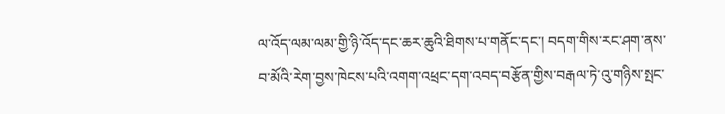ལ་འོད་ལམ་ལམ་གྱི་ཉི་འོད་དང་ཆར་ཆུའི་ཐིགས་པ་གནོང་དང་། བདག་གིས་རང་ཤག་ནས་བ་མོའི་རེག་བྱས་ཁེངས་པའི་འགག་འཕྲང་དག་འབད་བརྩོན་གྱིས་བརྒལ་ཏེ་འུ་གཉིས་སྤང་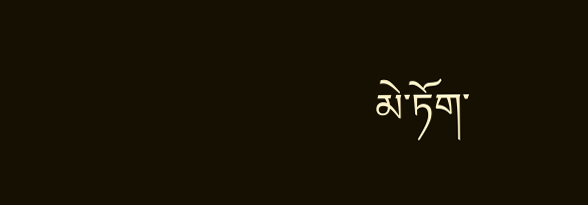མེ་ཏོག་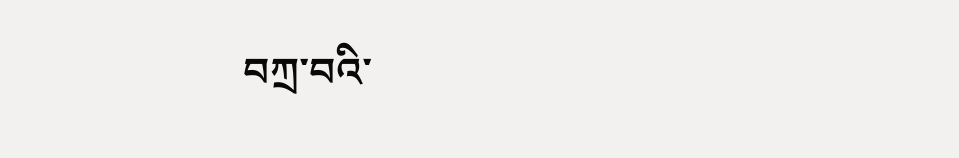བཀྲ་བའི་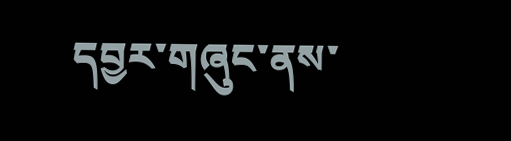དབྱར་གཞུང་ནས་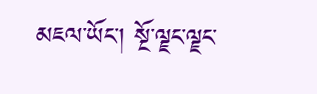མཇལ་ཡོང་། སྔོ་ལྗང་ལྗང་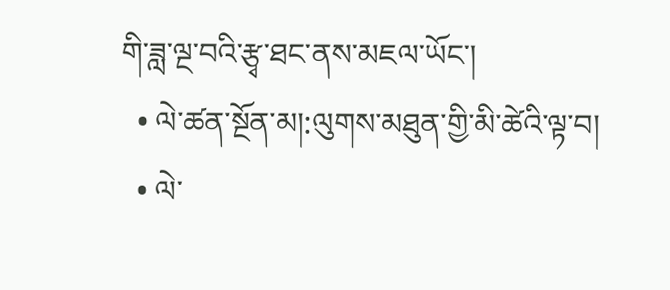གི་ཟླ་ལྔ་བའི་རྩྭ་ཐང་ནས་མཇལ་ཡོང་།
  • ལེ་ཚན་སྔོན་མ།:ལུགས་མཐུན་གྱི་མི་ཚེའི་ལྟ་བ།
  • ལེ་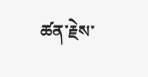ཚན་རྗེས་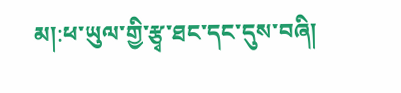མ།:ཕ་ཡུལ་གྱི་རྩྭ་ཐང་དང་དུས་བཞི།